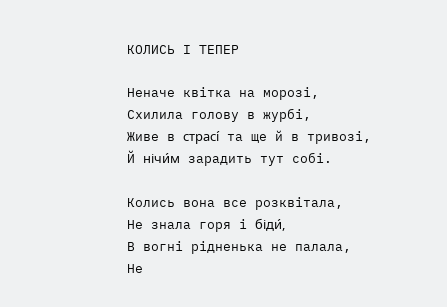КОЛИСЬ І ТЕПЕР

Неначе квітка на морозі,
Схилила голову в журбі,
Живе в страсі́ та ще й в тривозі,
Й нічи́м зарадить тут собі.

Колись вона все розквітала,
Не знала горя і біди́,
В вогні рідненька не палала,
Не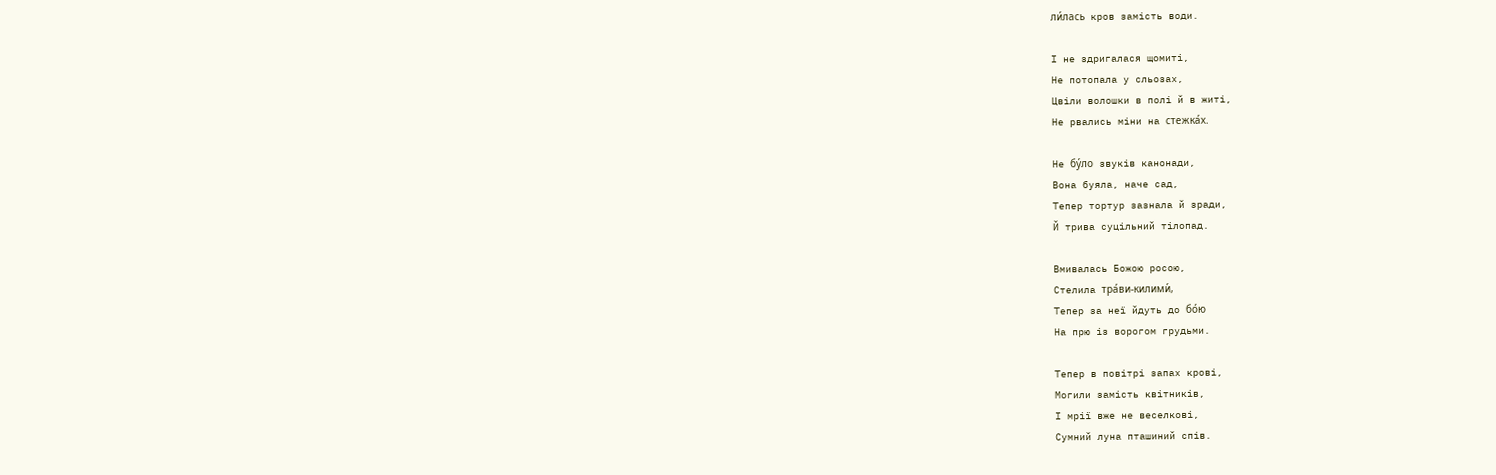ли́лась кров замість води.

І не здригалася щомиті,
Не потопала у сльозах,
Цвіли волошки в полі й в житі,
Не рвались міни на стежка́х.

Не бу́ло звуків канонади,
Вона буяла, наче сад,
Тепер тортур зазнала й зради,
Й трива суцільний тілопад.

Вмивалась Божою росою,
Стелила тра́ви-килими́,
Тепер за неї йдуть до бо́ю
На прю із ворогом грудьми.

Тепер в повітрі запах крові,
Могили замість квітників,
І мрії вже не веселкові,
Сумний луна пташиний спів.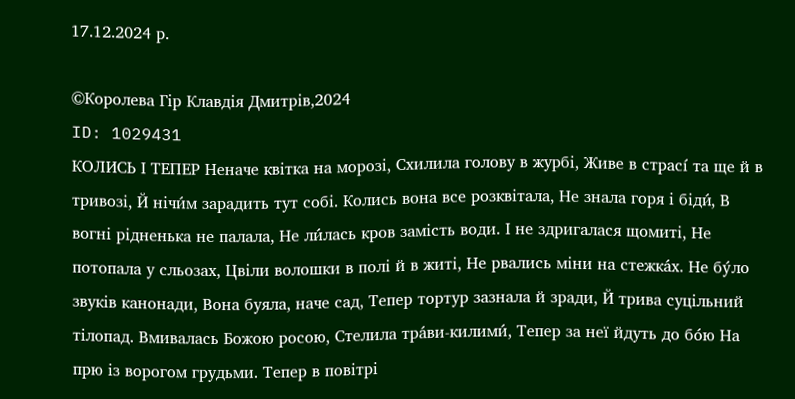17.12.2024 р.

©Королева Гір Клавдія Дмитрів,2024
ID: 1029431
КОЛИСЬ І ТЕПЕР Неначе квітка на морозі, Схилила голову в журбі, Живе в страсі́ та ще й в тривозі, Й нічи́м зарадить тут собі. Колись вона все розквітала, Не знала горя і біди́, В вогні рідненька не палала, Не ли́лась кров замість води. І не здригалася щомиті, Не потопала у сльозах, Цвіли волошки в полі й в житі, Не рвались міни на стежка́х. Не бу́ло звуків канонади, Вона буяла, наче сад, Тепер тортур зазнала й зради, Й трива суцільний тілопад. Вмивалась Божою росою, Стелила тра́ви-килими́, Тепер за неї йдуть до бо́ю На прю із ворогом грудьми. Тепер в повітрі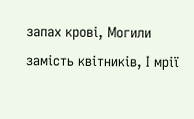запах крові, Могили замість квітників, І мрії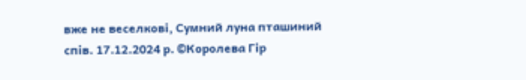вже не веселкові, Сумний луна пташиний спів. 17.12.2024 р. ©Королева Гір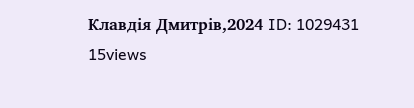Клавдія Дмитрів,2024 ID: 1029431
15views